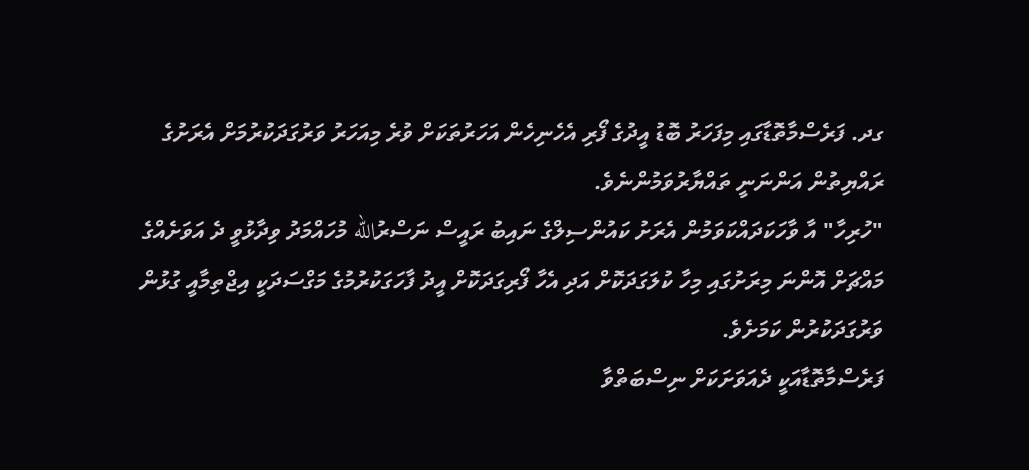ގދ. ފަރެސްމާތޮޑާގައި މިފަހަރު ބޮޑު އީދުގެ ފޯރި އެހެނިހެން އަހަރުތަކަށް ވުރެ މިއަހަރު ވަރުގަދަކުރުމަށް އެރަށުގެ ރައްޔިތުން އަންނަނީ ތައްޔާރުވަމުންނެވެ.
"ހުރިހާ" އާ ވާހަކަދައްކަވަމުން އެރަށު ކައުންސިލްގެ ނައިބު ރައީސް ނަސްރުالله މުހައްމަދު ވިދާޅުވީ ދެ އަވަށެއްގެ މައްޗަށް އޮންނަ މިރަށުގައި މިހާ ކުލަގަދަކޮށް އަދި އެހާ ފޯރިގަދަކޮށް އީދު ފާހަގަކުރުމުގެ މަގްސަދަކީ އިޖްތިމާއީ ގުޅުން ވަރުގަދަކުރުން ކަމަށެވެ.
ފަރެސްމާތޮޑާއަކީ ދެއަވަށަކަށް ނިސްބަތްވާ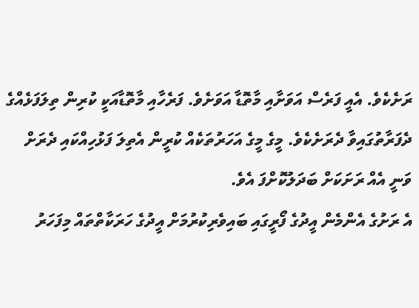ރަށެކެވެ. އެއީ ފަރެސް އަވަށާއި މާތޮޑާ އަވަށެވެ. ފަރެހާއި މާތޮޑާއަކީ ކުރިން ތިލަފަޅެއްގެ ދެފަރާތުގައިވާ ދެރަށެކެވެ. މީގެ މީގެ އަހަރުތަކެއް ކުރީން އެތިލަ ފަޅުހިއްކައި ދެރަށް ވަނީ އެއް ރަށަކަށް ބަދަލުކޮށްފަ އެވެ.
އެ ރަށުގެ އެންމެން އީދުގެ ފޯރީގައި ބައިވެރިކުރުމަށް އީދުގެ ހަރަކާތްތައް މިފަހަރު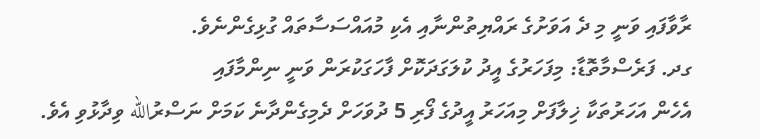ރާވާފައި ވަނީ މި ދެ އަވަށުގެ ރައްޔިތުންނާއި އެކި މުއައްސަސާތައް ގުޅިގެންނެވެ.
ގދ. ފަރެސްމާތޮޑާ: މިފަހަރުގެ އީދު ކުލަގަދަކޮށް ފާހަގަކުރަން ވަނީ ނިންމާފައި
އެހެން އަހަރުތަކާ ޚިލާފަށް މިއަހަރު އީދުގެ ފޯރި 5 ދުވަހަށް ދެމިގެންދާނެ ކަމަށް ނަސްރުالله ވިދާޅުވި އެވެ.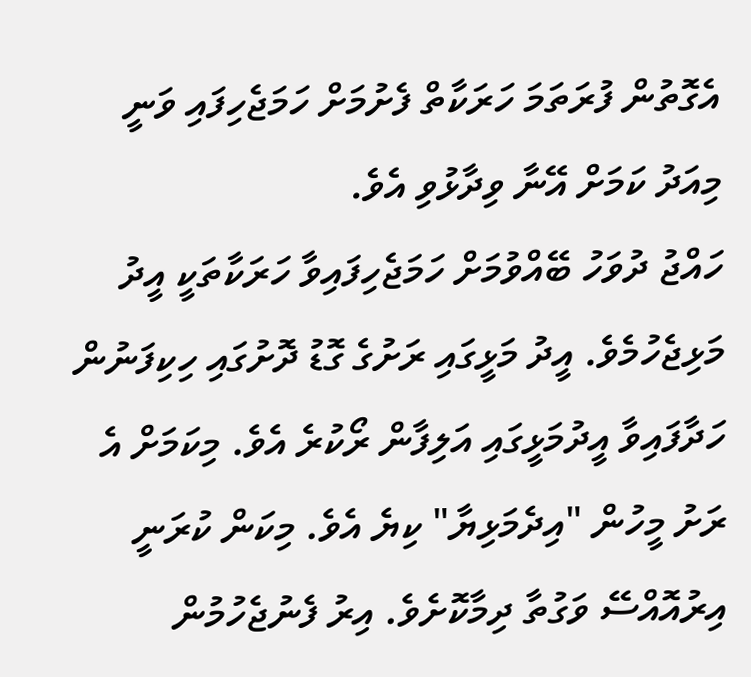އެގޮތުން ފުރަތަމަ ހަރަކާތް ފެށުމަށް ހަމަޖެހިފައި ވަނީ މިއަދު ކަމަށް އޭނާ ވިދާޅުވި އެވެ.
ހައްޖު ދުވަހު ބޭއްވުމަށް ހަމަޖެހިފައިވާ ހަރަކާތަކީ އީދު މަޅިޖެހުމެވެ. އީދު މަޅީގައި ރަށުގެ ގޮޑު ދޮށުގައި ހިކިފަނުން ހަދާފައިވާ އީދުމަޅީގައި އަލިފާން ރޯކުރެ އެވެ. މިކަމަށް އެ ރަށު މީހުން "އިދެމަޅިޔާ" ކިޔެ އެވެ. މިކަން ކުރަނީ އިރުއޮއްސޭ ވަގުތާ ދިމާކޮށެވެ. އިރު ފެނުޖެހުމުން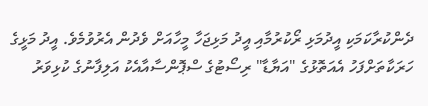ދެންކުރާކަމަކި އީދުމަޅި ރޯކުރުމާއި އީދު މަޅިޖަހާ މީހާއަށް ވެދުން އެރުވުމެވެ. އީދު މަޅީގެ ހަރަކާތަށްފަހު އެއަތޮޅުގެ "އަޔާޑާ" ރިސޯޓުގެ ސްޕޮންސާއާއެކު އަލިފާނުގެ ކުޅިވަރު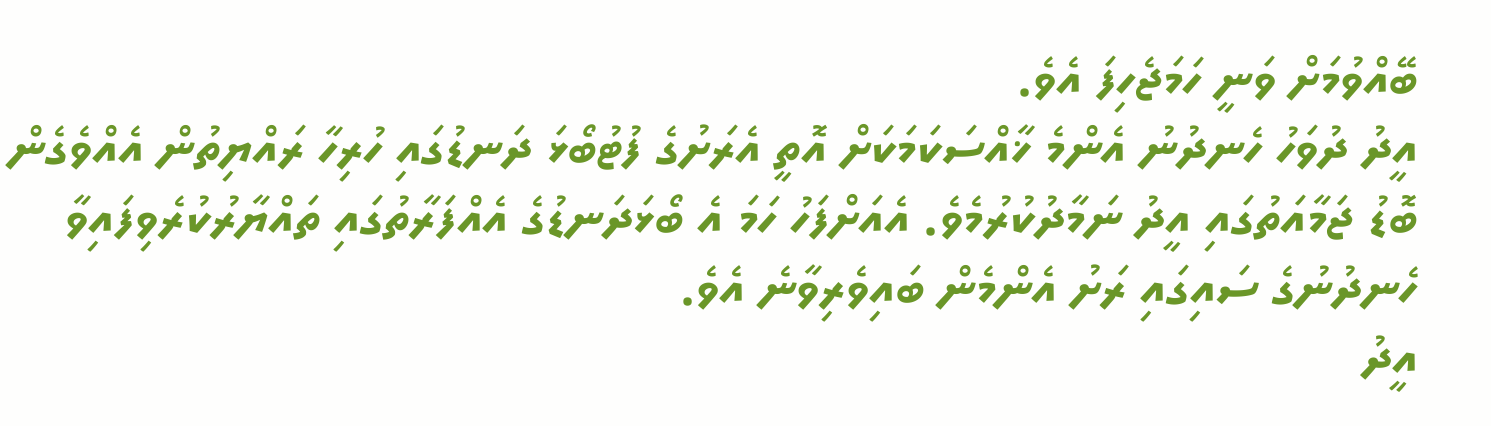ބޭއްވުމަށް ވަނީ ހަމަޖެހިފަ އެވެ.
އީދު ދުވަހު ހެނދުނު އެންމެ ޚާއްސަކަމަކަށް އޮތީ އެރަށުގެ ފުޓުބޯޅަ ދަނޑުގައި ހުރިހާ ރައްޔިތުން އެއްވެގެން ބޮޑު ޖަމާއަތުގައި އީދު ނަމާދުކުރުމެވެ. އެއަށްފަހު ހަމަ އެ ބޯޅަދަނޑުގެ އެއްފަރާތުގައި ތައްޔާރުކުރެވިފައިވާ ހެނދުނުގެ ސައިގައި ރަށު އެންމެން ބައިވެރިވާނެ އެވެ.
އީދު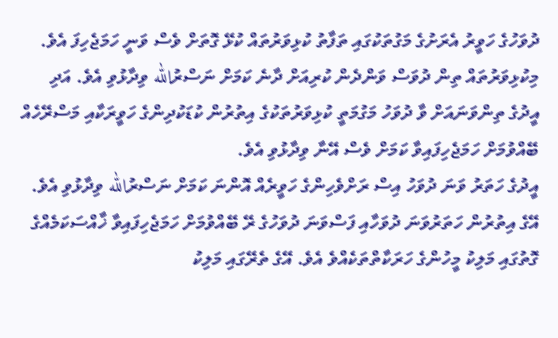ދުވަހުގެ ހަވީރު އެރަށުގެ މަގުތަކުގައި ތަފާތު ކުޅިވަރުތައް ކުޅޭ ގޮތަށް ވެސް ވަނީ ހަމަޖެހިފަ އެވެ. މިކުޅިވަރުތައް ތިން ދުވަސް ވަންދެން ކުރިއަށް ދާނެ ކަމަށް ނަސްރުالله ވިދާޅުވި އެވެ. އަދި އީދުގެ ތިންވަނައަށް ވާ ދުވަހު މަގުމަތީ ކުޅިވަރުތަކުގެ އިތުރުން ކުޑަކުދިންގެ ހަވީރަކާއި މަސްރޭހެއް ބޭއްވުމަށް ހަމަޖެހިފައިވާ ކަމަށް ވެސް އޭނާ ވިދާޅުވި އެވެ.
އީދުގެ ހަތަރު ވަނަ ދުވަހު އިސް ރަށްވެހިންގެ ހަވީރެއް އޮންނަ ކަމަށް ނަސްރުالله ވިދާޅުވި އެވެ. އޭގެ އިތުރުން ހަތަރުވަނަ ދުވަހާއި ފަސްވަނަ ދުވަހުގެ ރޭ ބޭއްވުމަށް ހަމަޖެހިފައިވާ ޚާއްސަކަމެއްގެ ގޮތުގައި މަލިކު މީހުންގެ ހަރަކާތްތަކެއްވެ އެވެ. އޭގެ ތެރޭގައި މަލިކު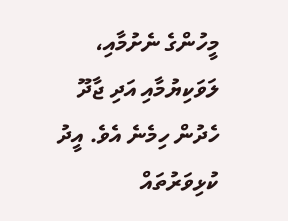މީހުންގެ ނެށުމާއި، ލަވަކިޔުމާއި އަދި ޖާދޫ ހެދުން ހިމެނެ އެވެ. އީދު ކުޅިވަރުތައް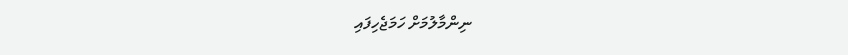ނިންމާލުމަށް ހަމަޖެހިފައި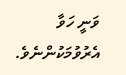ވަނީ ހަވާ އެރުވުމަކުންނެވެ.